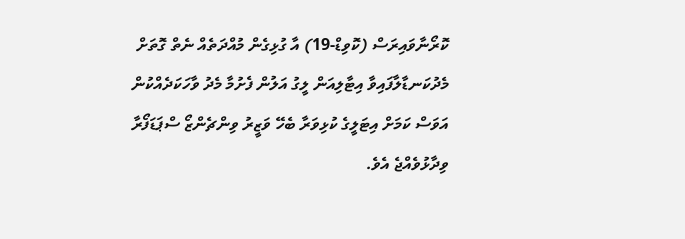ކޮރޯނާވައިރަސް (ކޮވިޑް-19) އާ ގުޅިގެން މުއްދަތެއް ނެތް ގޮތަށް މެދުކަނޑާލާފައިވާ އިޓާލިއަން ލީގު އަލުން ފެށުމާ މެދު ވާހަކަދެއްކުން އަވަސް ކަމަށް އިޓަލީގެ ކުޅިވަރާ ބެހޭ ވަޒީރު ވިންޗެންޒޯ ސްޕަޑަފޯރާ ވިދާޅުވެއްޖެ އެވެ.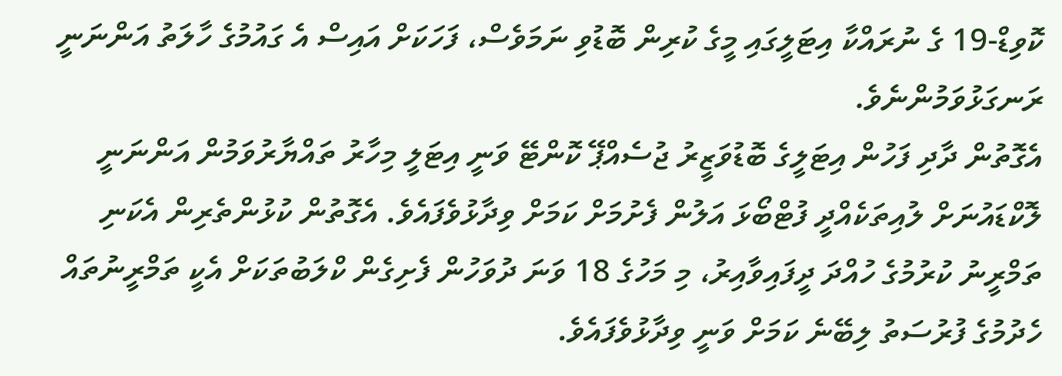ކޮވިޑް-19 ގެ ނުރައްކާ އިޓަލީގައި މީގެ ކުރިން ބޮޑުވި ނަމަވެސް، ފަހަކަށް އައިސް އެ ގައުމުގެ ހާލަތު އަންނަނީ ރަނގަޅުވަމުންނެވެ.
އެގޮތުން ދާދި ފަހުން އިޓަލީގެ ބޮޑުވަޒީރު ޖުސެއްޕޭ ކޮންޓޭ ވަނީ އިޓަލީ މިހާރު ތައްޔާރުވަމުން އަންނަނީ ލޮކްޑައުނަށް ލުއިތަކެއްދީ ފުޓްބޯޅަ އަލުން ފެށުމަށް ކަމަށް ވިދާޅުވެފައެވެ. އެގޮތުން ކުޅުންތެރިން އެކަނި ތަމްރީނު ކުރުމުގެ ހުއްދަ ދީފައިވާއިރު، މި މަހުގެ 18 ވަނަ ދުވަހުން ފެށިގެން ކްލަބުތަކަށް އެކީ ތަމްރީނުތައް ހެދުމުގެ ފުރުސަތު ލިބޭނެ ކަމަށް ވަނީ ވިދާޅުވެފައެވެ.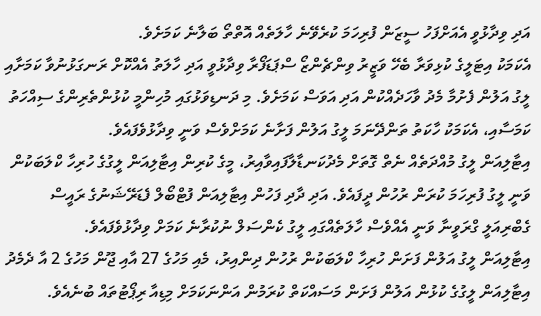އަދި ވިދާޅުވީ އެއަށްފަހު ސީޒަން ފުރިހަމަ ކުރެވޭނެ ހާލަތެއް އޮތްތޯ ބަލާނެ ކަމަށެވެ.
އެކަމަކު އިޓަލީގެ ކުޅިވަރާ ބެހޭ ވަޒީރު ވިންޗެންޒޯ ސްޕަޑަފޯރާ ވިދާޅުވީ އަދި ހާލަތު އެއްކޮށް ރަނގަޅުނުވާ ކަމަށާއި ލީގު އަލުން ފެށުމާ މެދު ވާހަދެއްކުން އަދި އަވަސް ކަމަށެވެ. މި ދަނޑިވަޅުގައި މުހިންމީ ކުޅުންތެރިންގެ ސިއްހަތު ކަމަސާއި، އެކަމަކު ހާކަތު ތަންދޭނަމަ ލީގު އަލުން ފަށާނެ ކަމަށްވެސް ވަނީ ވިދާޅުވެފައެވެ.
އިޓާލިއަން ލީގު މުއްދަތެއް ނެތް ގޮތަށް މެދުކަނޑާލާފައިވާއިރު، މީގެ ކުރިން އިޓާލިއަން ލީގުގެ ހުރިހާ ކްލަބަކުން ވަނީ ލީގު ފުރިހަމަ ކުރަން ރުހުން ދީފައެވެ. އަދި ދާދި ފަހުން އިޓާލިއަން ފުޓްބޯލް ފެޑަރޭޝަނުގެ ރައީސް ގެބްރިއަލީ ގްރަވީނާ ވަނީ އެއްވެސް ހާލަތެއްގައި ލީގު ކެންސަލް ނުކުރާނެ ކަމަށް ވިދާޅުވެފައެވެ.
އިޓާލިއަން ލީގު އަލުން ފަށަން ހުރިހާ ކްލަބަކުން ރުހުން ދިންއިރު، މެއި މަހުގެ 27 އާއި ޖޫން މަހުގެ 2 އާ ދެމެދު އިޓާލިއަން ލީގުގެ ކުޅުން އަލުން ފަށަން މަސައްކަތް ކުރަމުން އަންނަކަމަށް މިޑިއާ ރިޕޯޓުތައް ބުނެއެވެ.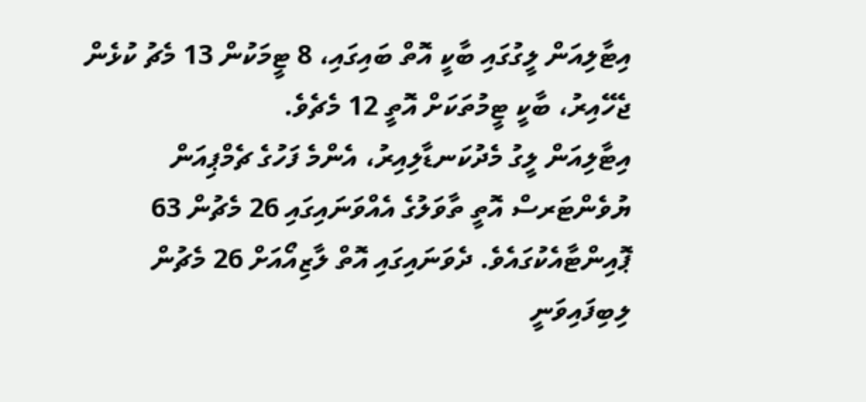އިޓާލިއަން ލީގުގައި ބާކީ އޮތް ބައިގައި، 8 ޓީމަކުން 13 މެޗު ކުޅެން ޖެހޭއިރު، ބާކީ ޓީމުތަކަށް އޮތީ 12 މެޗެވެ.
އިޓާލިއަން ލީގު މެދުކަނޑާލިއިރު، އެންމެ ފަހުގެ ޗެމްޕިއަން ޔުވެންޓަރސް އޮތީ ތާވަލުގެ އެއްވަނައިގައި 26 މެޗުން 63 ޕޮއިންޓާއެކުގައެވެ. ދެވަނައިގައި އޮތް ލާޒިއޯއަށް 26 މެޗުން ލިބިފައިވަނީ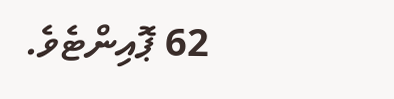62 ޕޮއިންޓެވެ.